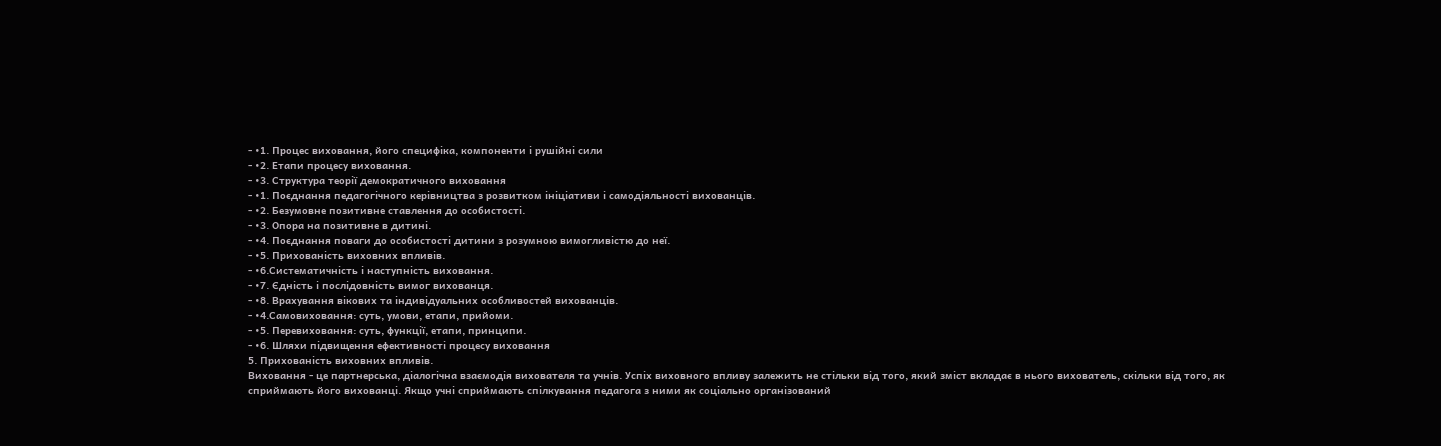- •1. Процес виховання, його специфіка, компоненти і рушійні сили
- •2. Етапи процесу виховання.
- •3. Структура теорії демократичного виховання
- •1. Поєднання педагогічного керівництва з розвитком ініціативи і самодіяльності вихованців.
- •2. Безумовне позитивне ставлення до особистості.
- •3. Опора на позитивне в дитині.
- •4. Поєднання поваги до особистості дитини з розумною вимогливістю до неї.
- •5. Прихованість виховних впливів.
- •6.Систематичність і наступність виховання.
- •7. Єдність і послідовність вимог вихованця.
- •8. Врахування вікових та індивідуальних особливостей вихованців.
- •4.Самовиховання: суть, умови, етапи, прийоми.
- •5. Перевиховання: суть, функції, етапи, принципи.
- •6. Шляхи підвищення ефективності процесу виховання
5. Прихованість виховних впливів.
Виховання - це партнерська, діалогічна взаємодія вихователя та учнів. Успіх виховного впливу залежить не стільки від того, який зміст вкладає в нього вихователь, скільки від того, як сприймають його вихованці. Якщо учні сприймають спілкування педагога з ними як соціально організований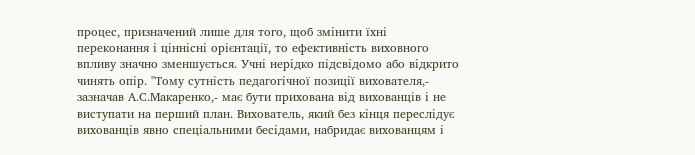процес, призначений лише для того, щоб змінити їхні переконання і ціннісні орієнтації, то ефективність виховного впливу значно зменшується. Учні нерідко підсвідомо або відкрито чинять опір. "Тому сутність педагогічної позиції вихователя,- зазначав А.С.Макаренко,- має бути прихована від вихованців і не виступати на перший план. Вихователь, який без кінця переслідує вихованців явно спеціальними бесідами, набридає вихованцям і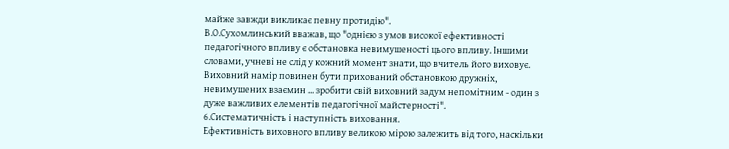майже завжди викликає певну протидію".
В.О.Сухомлинський вважав, що "однією з умов високої ефективності педагогічного впливу є обстановка невимушеності цього впливу. Іншими словами, учневі не слід у кожний момент знати, що вчитель його виховує. Виховний намір повинен бути прихований обстановкою дружніх, невимушених взаємин ... зробити свій виховний задум непомітним - один з дуже важливих елементів педагогічної майстерності".
6.Систематичність і наступність виховання.
Ефективність виховного впливу великою мірою залежить від того, наскільки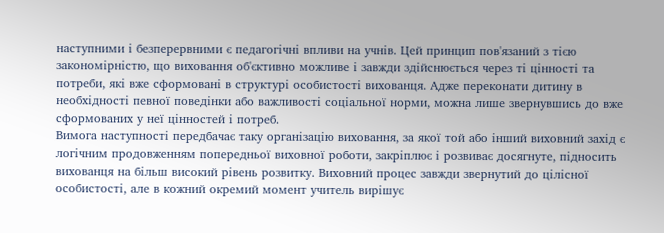наступними і безперервними є педагогічні впливи на учнів. Цей принцип пов'язаний з тією закономірністю, що виховання об'єктивно можливе і завжди здійснюється через ті цінності та потреби, які вже сформовані в структурі особистості вихованця. Адже переконати дитину в необхідності певної поведінки або важливості соціальної норми, можна лише звернувшись до вже сформованих у неї цінностей і потреб.
Вимога наступності передбачає таку організацію виховання, за якої той або інший виховний захід є логічним продовженням попередньої виховної роботи, закріплює і розвиває досягнуте, підносить вихованця на більш високий рівень розвитку. Виховний процес завжди звернутий до цілісної особистості, але в кожний окремий момент учитель вирішує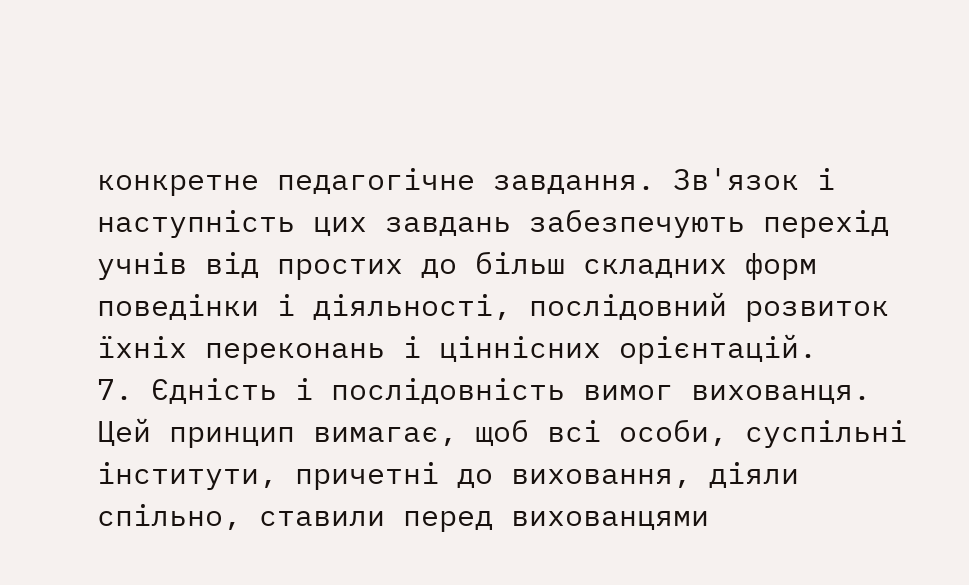конкретне педагогічне завдання. Зв'язок і наступність цих завдань забезпечують перехід учнів від простих до більш складних форм поведінки і діяльності, послідовний розвиток їхніх переконань і ціннісних орієнтацій.
7. Єдність і послідовність вимог вихованця.
Цей принцип вимагає, щоб всі особи, суспільні інститути, причетні до виховання, діяли спільно, ставили перед вихованцями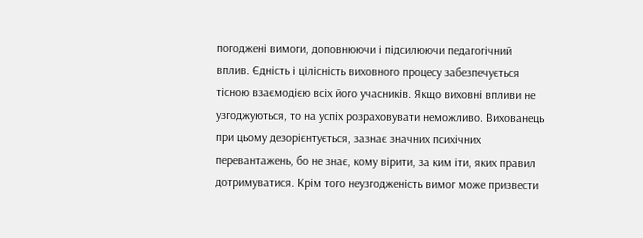погоджені вимоги, доповнюючи і підсилюючи педагогічний вплив. Єдність і цілісність виховного процесу забезпечується тісною взаємодією всіх його учасників. Якщо виховні впливи не узгоджуються, то на успіх розраховувати неможливо. Вихованець при цьому дезорієнтується, зазнає значних психічних перевантажень, бо не знає, кому вірити, за ким іти, яких правил дотримуватися. Крім того неузгодженість вимог може призвести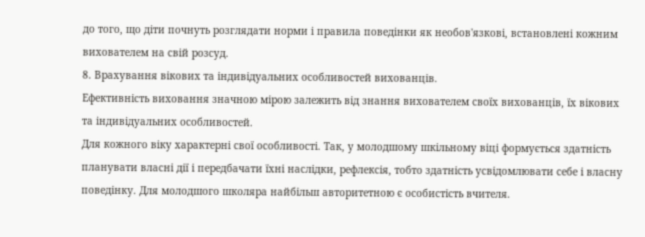до того, що діти почнуть розглядати норми і правила поведінки як необов'язкові, встановлені кожним вихователем на свій розсуд.
8. Врахування вікових та індивідуальних особливостей вихованців.
Ефективність виховання значною мірою залежить від знання вихователем своїх вихованців, їх вікових та індивідуальних особливостей.
Для кожного віку характерні свої особливості. Так, у молодшому шкільному віці формується здатність планувати власні дії і передбачати їхні наслідки, рефлексія, тобто здатність усвідомлювати себе і власну поведінку. Для молодшого школяра найбільш авторитетною є особистість вчителя.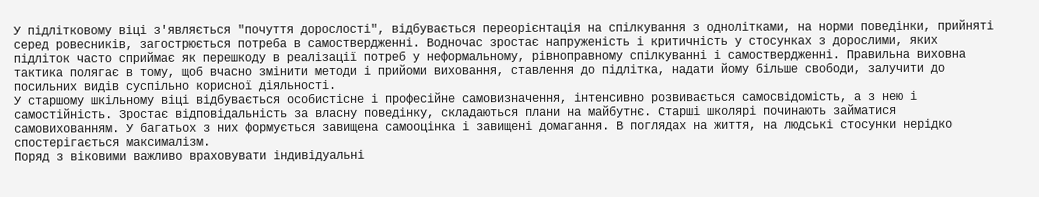У підлітковому віці з'являється "почуття дорослості", відбувається переорієнтація на спілкування з однолітками, на норми поведінки, прийняті серед ровесників, загострюється потреба в самоствердженні. Водночас зростає напруженість і критичність у стосунках з дорослими, яких підліток часто сприймає як перешкоду в реалізації потреб у неформальному, рівноправному спілкуванні і самоствердженні. Правильна виховна тактика полягає в тому, щоб вчасно змінити методи і прийоми виховання, ставлення до підлітка, надати йому більше свободи, залучити до посильних видів суспільно корисної діяльності.
У старшому шкільному віці відбувається особистісне і професійне самовизначення, інтенсивно розвивається самосвідомість, а з нею і самостійність. Зростає відповідальність за власну поведінку, складаються плани на майбутнє. Старші школярі починають займатися самовихованням. У багатьох з них формується завищена самооцінка і завищені домагання. В поглядах на життя, на людські стосунки нерідко спостерігається максималізм.
Поряд з віковими важливо враховувати індивідуальні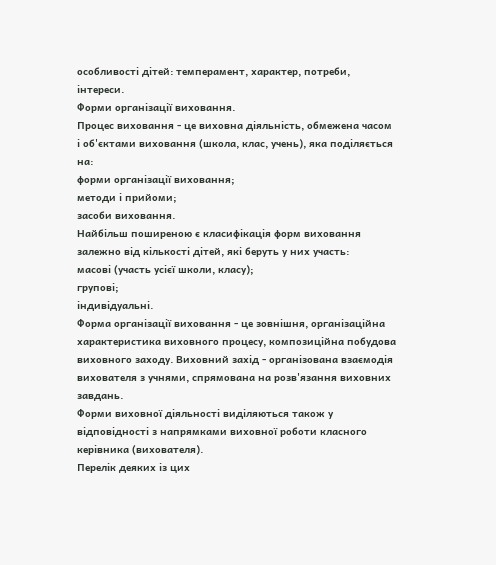особливості дітей: темперамент, характер, потреби, інтереси.
Форми організації виховання.
Процес виховання - це виховна діяльність, обмежена часом і об'єктами виховання (школа, клас, учень), яка поділяється на:
форми організації виховання;
методи і прийоми;
засоби виховання.
Найбільш поширеною є класифікація форм виховання залежно від кількості дітей, які беруть у них участь:
масові (участь усієї школи, класу);
групові;
індивідуальні.
Форма організації виховання - це зовнішня, організаційна характеристика виховного процесу, композиційна побудова виховного заходу. Виховний захід - організована взаємодія вихователя з учнями, спрямована на розв'язання виховних завдань.
Форми виховної діяльності виділяються також у відповідності з напрямками виховної роботи класного керівника (вихователя).
Перелік деяких із цих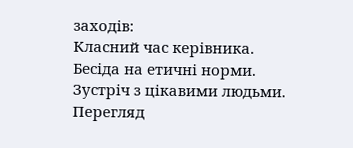заходів:
Класний час керівника.
Бесіда на етичні норми.
Зустріч з цікавими людьми.
Перегляд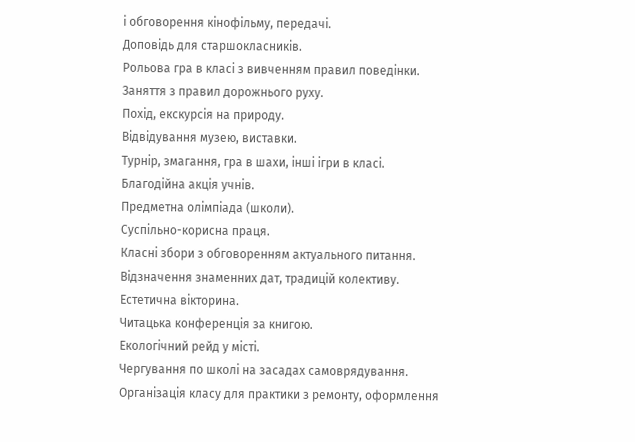і обговорення кінофільму, передачі.
Доповідь для старшокласників.
Рольова гра в класі з вивченням правил поведінки.
Заняття з правил дорожнього руху.
Похід, екскурсія на природу.
Відвідування музею, виставки.
Турнір, змагання, гра в шахи, інші ігри в класі.
Благодійна акція учнів.
Предметна олімпіада (школи).
Суспільно-корисна праця.
Класні збори з обговоренням актуального питання.
Відзначення знаменних дат, традицій колективу.
Естетична вікторина.
Читацька конференція за книгою.
Екологічний рейд у місті.
Чергування по школі на засадах самоврядування.
Організація класу для практики з ремонту, оформлення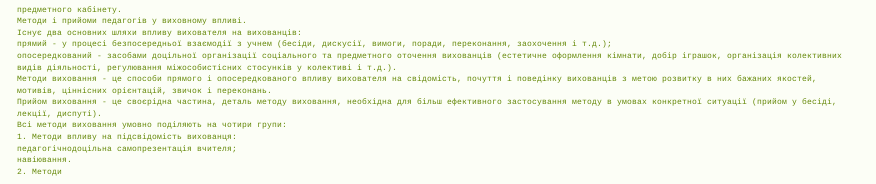предметного кабінету.
Методи і прийоми педагогів у виховному впливі.
Існує два основних шляхи впливу вихователя на вихованців:
прямий - у процесі безпосередньої взаємодії з учнем (бесіди, дискусії, вимоги, поради, переконання, заохочення і т.д.);
опосередкований - засобами доцільної організації соціального та предметного оточення вихованців (естетичне оформлення кімнати, добір іграшок, організація колективних видів діяльності, регулювання міжособистісних стосунків у колективі і т.д.).
Методи виховання - це способи прямого і опосередкованого впливу вихователя на свідомість, почуття і поведінку вихованців з метою розвитку в них бажаних якостей, мотивів, ціннісних орієнтацій, звичок і переконань.
Прийом виховання - це своєрідна частина, деталь методу виховання, необхідна для більш ефективного застосування методу в умовах конкретної ситуації (прийом у бесіді, лекції, диспуті).
Всі методи виховання умовно поділяють на чотири групи:
1. Методи впливу на підсвідомість вихованця:
педагогічнодоцільна самопрезентація вчителя;
навіювання.
2. Методи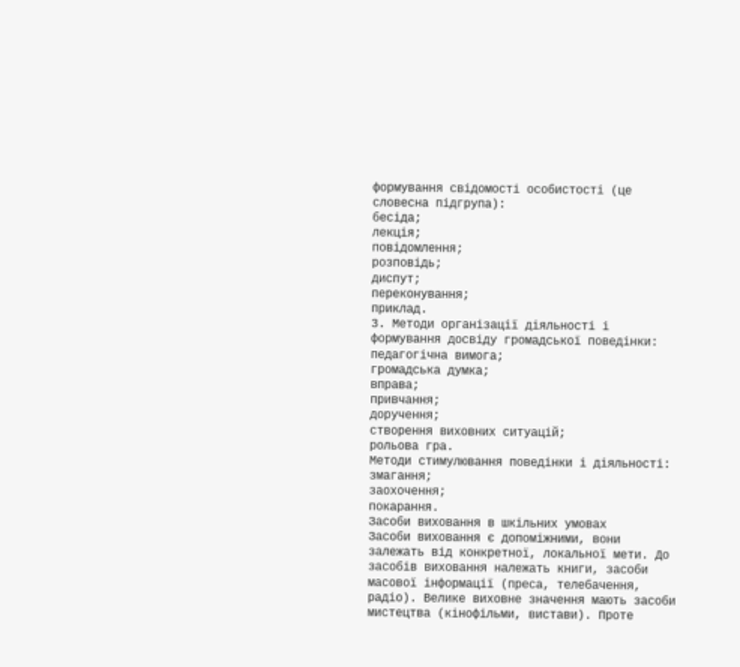формування свідомості особистості (це словесна підгрупа):
бесіда;
лекція;
повідомлення;
розповідь;
диспут;
переконування;
приклад.
3. Методи організації діяльності і формування досвіду громадської поведінки:
педагогічна вимога;
громадська думка;
вправа;
привчання;
доручення;
створення виховних ситуацій;
рольова гра.
Методи стимулювання поведінки і діяльності:
змагання;
заохочення;
покарання.
Засоби виховання в шкільних умовах
Засоби виховання є допоміжними, вони залежать від конкретної, локальної мети. До засобів виховання належать книги, засоби масової інформації (преса, телебачення, радіо). Велике виховне значення мають засоби мистецтва (кінофільми, вистави). Проте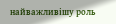найважливішу роль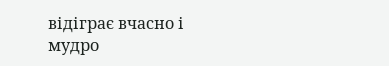відіграє вчасно і мудро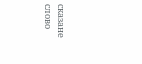сказане слово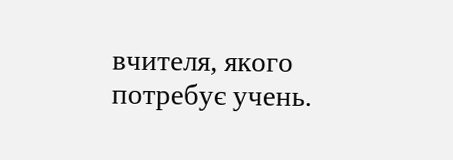вчителя, якого потребує учень.